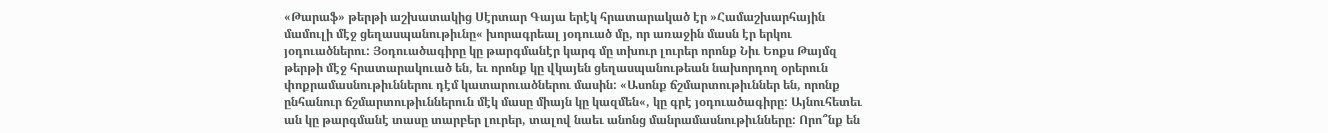«Թարաֆ» թերթի աշխատակից Սէրտար Գայա երէկ հրատարակած էր »Համաշխարհային մամուլի մէջ ցեղասպանութիւնը« խորագրեալ յօդուած մը, որ առաջին մասն էր երկու յօդուածներու: Յօդուածագիրը կը թարգմանէր կարգ մը տխուր լուրեր որոնք Նիւ Եոքս Թայմզ թերթի մէջ հրատարակուած են, եւ որոնք կը վկայեն ցեղասպանութեան նախորդող օրերուն փոքրամասնութիւններու դէմ կատարուածներու մասին: «Ասոնք ճշմարտութիւններ են, որոնք ընհանուր ճշմարտութիւններուն մէկ մասը միայն կը կազմեն«, կը գրէ յօդուածագիրը: Այնուհետեւ ան կը թարգմանէ տասը տարբեր լուրեր, տալով նաեւ անոնց մանրամասնութիւնները: Որո՞նք են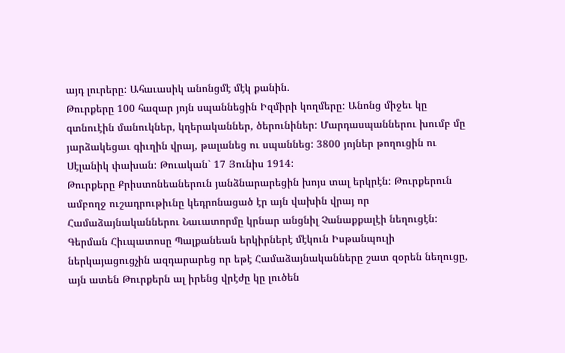այդ լուրերը: Ահաւասիկ անոնցմէ մէկ քանին.
Թուրքերը 100 հազար յոյն սպաննեցին Իզմիրի կողմերը: Անոնց միջեւ կը գտնուէին մանուկներ, կղերականներ, ծերունիներ: Մարդասպաններու խումբ մը յարձակեցաւ գիւղին վրայ, թալանեց ու սպաննեց: 3800 յոյներ թողուցին ու Սէլանիկ փախան: Թուական` 17 Յունիս 1914:
Թուրքերը Քրիստոնեաներուն յանձնարարեցին խոյս տալ երկրէն: Թուրքերուն ամբողջ ուշադրութիւնը կեդրոնացած էր այն վախին վրայ որ Համաձայնականներու Նաւատորմը կրնար անցնիլ Չանաքքալէի նեղուցէն: Գերման Հիւպատոսը Պալքանեան երկիրներէ մէկուն Իսթանպուլի ներկայացուցչին ազդարարեց որ եթէ Համաձայնականները շատ զօրեն նեղուցը, այն ատեն Թուրքերն ալ իրենց վրէժը կը լուծեն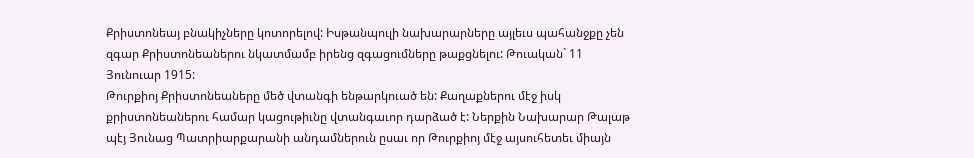Քրիստոնեայ բնակիչները կոտորելով: Իսթանպուլի նախարարները այլեւս պահանջքը չեն զգար Քրիստոնեաներու նկատմամբ իրենց զգացումները թաքցնելու: Թուական` 11 Յունուար 1915:
Թուրքիոյ Քրիստոնեաները մեծ վտանգի ենթարկուած են: Քաղաքներու մէջ իսկ քրիստոնեաներու համար կացութիւնը վտանգաւոր դարձած է: Ներքին Նախարար Թալաթ պէյ Յունաց Պատրիարքարանի անդամներուն ըսաւ որ Թուրքիոյ մէջ այսուհետեւ միայն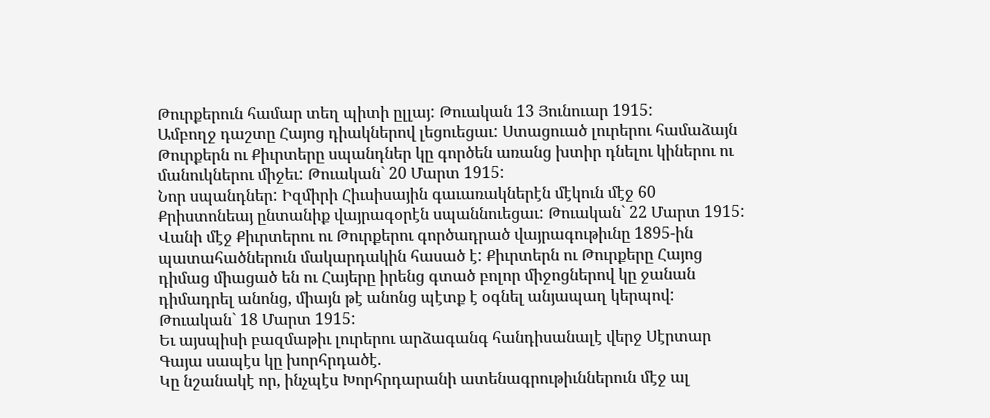Թուրքերուն համար տեղ պիտի ըլլայ: Թուական 13 Յունուար 1915:
Ամբողջ դաշտը Հայոց դիակներով լեցուեցաւ: Ստացուած լուրերու համաձայն Թուրքերն ու Քիւրտերը սպանդներ կը գործեն առանց խտիր դնելու կիներու ու մանուկներու միջեւ: Թուական` 20 Մարտ 1915:
Նոր սպանդներ: Իզմիրի Հիւսիսային գաւառակներէն մէկուն մէջ 60 Քրիստոնեայ ընտանիք վայրագօրէն սպաննուեցաւ: Թուական` 22 Մարտ 1915:
Վանի մէջ Քիւրտերու ու Թուրքերու գործադրած վայրագութիւնը 1895-ին պատահածներուն մակարդակին հասած է: Քիւրտերն ու Թուրքերը Հայոց դիմաց միացած են ու Հայերը իրենց գտած բոլոր միջոցներով կը ջանան դիմադրել անոնց, միայն թէ անոնց պէտք է օգնել անյապաղ կերպով: Թուական` 18 Մարտ 1915:
Եւ այսպիսի բազմաթիւ լուրերու արձագանգ հանդիսանալէ վերջ Սէրտար Գայա սապէս կը խորհրդածէ.
Կը նշանակէ որ, ինչպէս Խորհրդարանի ատենագրութիւններուն մէջ ալ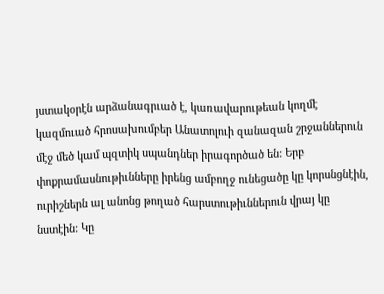յստակօրէն արձանագրւած է, կառավարութեան կողմէ կազմուած հրոսախումբեր Անատոլուի զանազան շրջաններուն մէջ մեծ կամ պզտիկ սպանդներ իրագործած են: Երբ փոքրամասնութիւնները իրենց ամբողջ ունեցածը կը կորսնցնէին, ուրիշներն ալ անոնց թողած հարստութիւններուն վրայ կը նստէին: Կը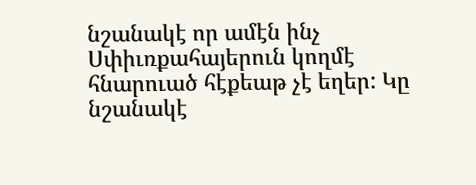նշանակէ որ ամէն ինչ Սփիւռքահայերուն կողմէ հնարուած հէքեաթ չէ եղեր: Կը նշանակէ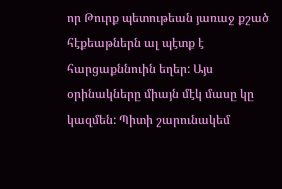որ Թուրք պետութեան յառաջ քշած հէքեաթներն ալ պէտք է հարցաքննուին եղեր: Այս օրինակները միայն մէկ մասը կը կազմեն: Պիտի շարունակեմ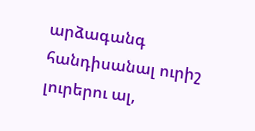արձագանգ հանդիսանալ ուրիշ լուրերու ալ,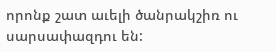որոնք շատ աւելի ծանրակշիռ ու սարսափազդու են: